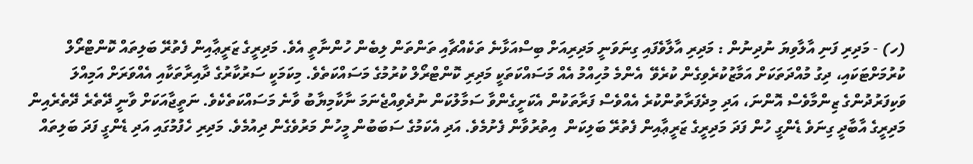(ހ) - މަދިރި ފަނި އާލާވިޔަ ނުދިނުން : މަދިރި އާލާވެފައި ގިނަވަނީ މަދިރިއަށް ބިސްއަޅާނެ ތަކެއްޗާއި ތަންތަން ލިބެން ހުންނާތީ އެވެ. މަދިރީގެ ޒަރީޢާއިން ފެތުރޭ ބަލިތައް ކޮންޓްރޯލް ކުރުމަށްޓަކައި، ދިގު މުއްދަތަކަށް އަމާޒުކުރެވިގެން ކުރެވޭ  އެންމެ މުހިއްމު އެއް މަސައްކަތަކީ މަދިރި ކޮންޓްރޯލް ކުރުމުގެ މަސައްކަތެވެ. މިކަމަކީ ސަރުކާރުގެ ދާއިރާތަކާއި އެއްވަރަށް އަމިއްލަ ވަކިފަރުދުންގެ ޒިންމާވެސް އޮންނަ، އަދި މިދެފަރާތުންކުރެ އެއްވެސް ފަރާތަކުން އެކަށީގެންވާ ސަމާލުކަން ނުދެވިއްޖެނަމަ ނާކާމިޔާބު ވާނެ މަސައްކަތެކެވެ. ނަތީޖާއަކަށް ވާނީ ދޭތެރެ ދޭތެރެއިން މަދިރީގެ އާބާދީ ގިނަވެ ޑެންގީ ހުން ފަދަ މަދިރީގެ ޒަރީޢާއިން ފެތުރޭ ބަލިކަން  އިތުރުވާން ފެށުމެވެ. އަދި އެކަމުގެ ސަބަބުން މީހުން މަރުވެގެން ދިއުމެވެ. މަދިރި ހެފުމުގައި އަދި ޑެންގީ ފަދަ ބަލިތައް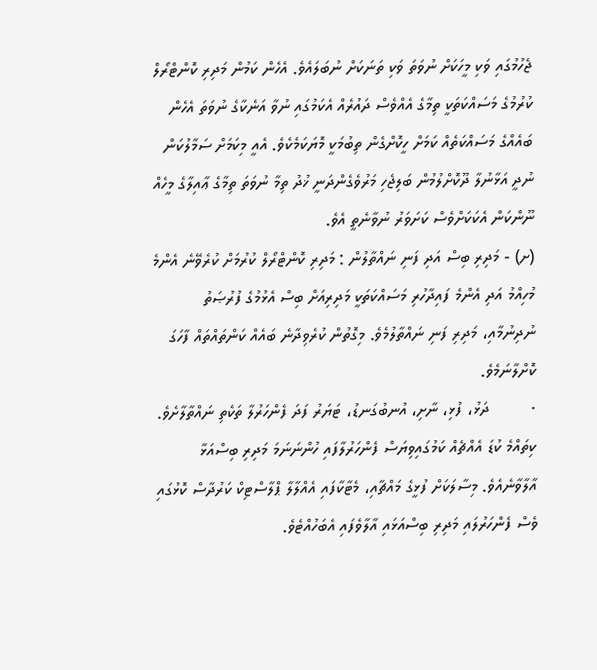ޖެހުމުގައި ވަކި މީހަކަށް ނުވަތަ ވަކި ތަނަކަށް ނުބަލައެވެ. އެހެން ކަމުން މަދިރި ކޮންޓްރޯލް ކުރުމުގެ މަސައްކަތަކީ ތިމާގެ އެއްވެސް ދައުރެއް އެކަމުގައި ނުވާ އަނެކާގެ ނުވަތަ އެހެން ބައެއްގެ މަސައްކަތެއް ކަމަށް ހީކޮށްގެން ތިބުމަކީ މޮޔަކަމެކެވެ. އެއީ މިކަމަށް ސަމާލުކަން ނުދީ އަޅާނުލާ ދޫކޮށްލުމުން ބަލިޖެހި މަރުވެގެންދަނީ ޚުދު ތިމާ ނުވަތަ ތިމާގެ ޢާއިލާގެ މީހެއް ނޫންކަން އެކަކަށްވެސް ކަށަވަރު ނުވާނެތީ އެވެ.
(ށ) - މަދިރި ބިސް އަދި ފަނި ނައްތާލުން : މަދިރި ކޮންޓްރޯލް ކުރުމަށް ކުރެވޭނެ އެންމެ މުހިއްމު އަދި އެންމެ ފައިދާހުރި މަސައްކަތަކީ މަދިރިއަށް ބިސް އެޅުމުގެ ފުރުޞަތު ނުދިނުމާއި، މަދިރި ފަނި ނައްތާލުމެވެ. މިގޮތުން ކުރެވިދާނެ ބައެއް ކަންތައްތައް ފާހަގަ ކޮށްލާނަމެވެ.
·         ދަޅު، ފުޅި، ނާށި، އުނބުގަނޑު، ޓަޔަރު ފަދަ ފެންހަރުލާ ތަކެތި ނައްތާލާށެވެ. ކިތައްމެ ކުޑަ އެއްޗެއް ކަމުގައިވިޔަސް ފެންހަރުލާފައި ހުންނަނަމަ މަދިރި ބިސްއަޅާ އާލާވާނެއެވެ. މިސާލަކަށް ފުޅީގެ މައްޗާއި، މެޓާކާފައި އެއްލާލާ ޕްލާސްޓިކް ކަރުދާސް ކޮޅުގައި ވެސް ފެންހަރުލައި މަދިރި ބިސްއަޅައި އާލާވެފައި އެބަހުއްޓެވެ.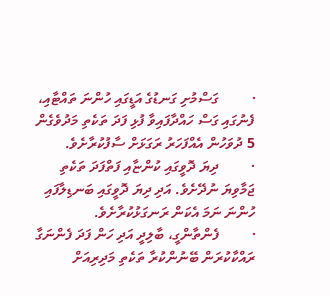·         ގަސްމުށި ގަނޑުގެ އަޑީގައި ހުންނަ ތައްޓާއި، ފެނުގައި ގަސް ހައްދާފައިވާ ފުޅި ފަދަ ތަކެތި މަދުވެގެން 5 ދުވަހުން އެއްފަހަރު ރަގަޅަށް ސާފުކުރާށެވެ.
·         ދިޔަ ދޮވީގައި ކުންޏާއި ފަތްފަދަ ތަކެތި ޖަމާވިޔަ ނުދޭށެވެ. އަދި ދިޔަ ދޮވީގައި ބަނޑިލާފައި ހުންނަ ނަމަ އެކަން ރަނގަޅުކުރާށެވެ.
·         ފެންތާންގީ، ބާލިދީ އަދި ހަން ފަދަ ފެންނަގާ ރައްކާކުރަން ބޭނުންކުރާ ތަކެތި މަދިރިއަށް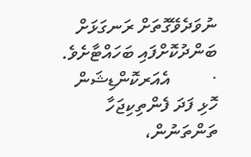ނުވަދެވޭގޮތަށް ރަނގަޅަށް ބަންދުކޮށްފައި ބަހައްޓާށެވެ.
·         އެއަރކޮންޑިޝަން ހޮޅި ފަދަ ފެންތިކިޖަހާ ތަންތަނުން،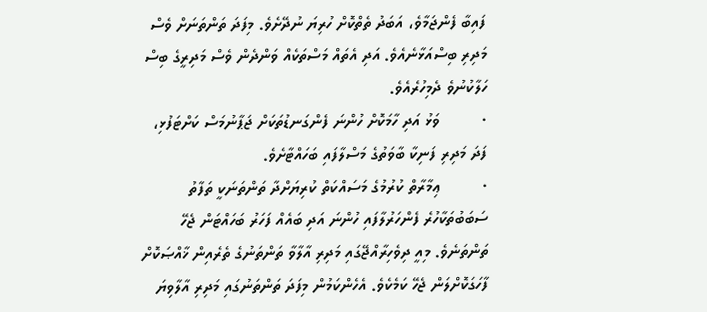ފައިބާ ފެންޖަމާވެ، އަބަދު ތެތްކޮށް ހުރިޔަ ނުދޭށެވެ. މިފަދަ ތަންތަނަށް ވެސް މަދިރި ބިސްއަޅާނެއެވެ. އަދި އެތައް މަސްތަކެއް ވަންދެން ވެސް މަދިރީގެ ބިސް ހަލާކުނުވެ ދެމިހުރެއެވެ.
·         ވަޅު އަދި ހާމަކޮށް ހުންނަ ފެންގަނޑުތަކަށް ޖަޕާނުމަސް ކަށްޓަފުޅި، ފަދަ މަދިރި ފަނިކާ ބާވަތުގެ މަސްލާފައި ބަހައްޓާށެވެ.
·         ޢިމާރާތް ކުރުމުގެ މަސައްކަތް ކުރިޔަށްދާ ތަންތަނަކީ ތަފާތު ސަބަބުތަކާހުރެ ފެންހަރުލާފައި ހުންނަ އަދި ބައެއް ފަހަރު ބަހައްޓަން ޖެހޭ ތަންތަނެވެ. މިއީ ދިވެހިރާއްޖޭގައި މަދިރި އާލާވާ ތަންތަނުގެ ތެރެއިން ޚާއްޞަކޮށް ފާހަގަކޮށްލަން ޖެހޭ ކަމެކެވެ. އެހެންކަމުން މިފަދަ ތަންތަނުގައި މަދިރި އާލާވިޔަ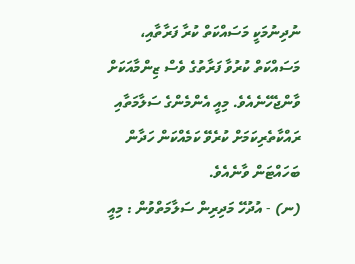ނުދިނުމަކީ މަސައްކަތް ކުރާ ފަރާތާއި، މަސައްކަތް ކުރުވާ ފަރާތުގެ ވެސް ޒިންމާއަކަށް ވާންޖެހޭނެއެވެ. މިއީ އެންމެންގެ ސަލާމަތާއި ރައްކާތެރިކަމަށް ކުރެވޭ ކަމެއްކަން ހަދާން ބަހައްޓަން ވާނެއެވެ.
(ނ) - އުދުހޭ މަދިރިން ސަލާމަތްވުން : މިއީ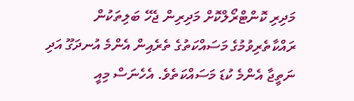މަދިރި ކޮންޓްރޯލްކޮށް މަދިރިން ޖެހޭ ބަލިތަކުން ރައްކާތެރިވުމުގެ މަސައްކަތުގެ ތެރެއިން އެންމެ އުނދަގޫ އަދި ނަތީޖާ އެންމެ ކުޑަ މަސައްކަތެވެ. އެހެނަސް މިއީ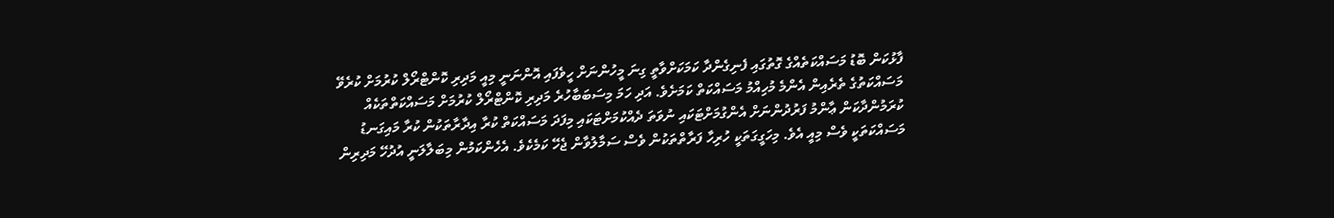ފާޅުކަން ބޮޑު މަސައްކަތެއްގެ ގޮތުގައި ފެނިގެންދާ ކަމަކަށްވާތީ ގިނަ މީހުންނަށް ހީވެފައި އޮންނަނީ މިއީ މަދިރި ކޮންޓްރޯލް ކުރުމަށް ކުރެވޭ މަސައްކަތުގެ ތެރެއިން އެންމެ މުހިއްމު މަސައްކަތް ކަމަށެވެ. އަދި ހަމަ މިސަބަބާހުރެ މަދިރި ކޮންޓްރޯލް ކުރުމަށް މަސައްކަތްތަކެއް ކުރަމުންދާކަން ޢާންމު ފަރުދުންނަށް އެންގުމަށްޓަކައި ނުވަތަ ދެއްކުމަށްޓަކައި މިފަދަ މަސައްކަތް ކުރާ އިދާރާތަކުން ކުރާ މައިގަނޑު މަސައްކަތަކީ ވެސް މިއީ އެވެ. މިހަގީގަތަކީ ހުރިހާ ފަރާތްތަކުން ވެސް ސަމާލުވާން ޖެހޭ ކަމެކެވެ. އެހެންކަމުން މިބަލާލަނީ އުދުހޭ މަދިރިން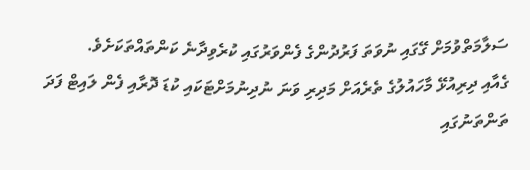ސަލާމަތްވުމަށް ގޭގައި ނުވަތަ ފަރުދުންގެ ފެންވަރުގައި ކުރެވިދާނެ ކަންތައްތަކަށެވެ.
ގެއާއި ދިރިއުޅޭ މާހައުލުގެ ތެރެއަށް މަދިރި ވަނަ ނުދިނުމަށްޓަކައި ކުޑަ ދޮރާއި ފެން ލައިޓް ފަދަ ތަންތަނުގައި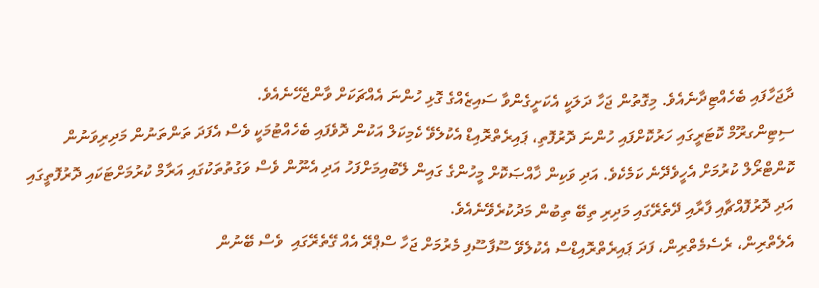ދާޖަހާފައި ބެހެއްޓިދާނެއެވެ. މިގޮތުން ޖަހާ ދަލަކީ އެކަށީގެންވާ ސައިޒެއްގެ ގޮޅި ހުންނަ އެއްޗަކަށް ވާންޖެހޭނެއެވެ.
ސިޓިންގރޫމް ކޮޓަރީގައި ހަރުކޮށްފައި ހުންނަ ދޮރުފޮތި، ޕައިރެތްރޮއިޑް އެކުލެވޭ ކެމިކަލް އަކުން ދޮވެފައި ބެހެއްޓުމަކީ ވެސް އެފަދަ ތަންތަނުން މަދިރިވަނުން ކޮންޓްރޯލް ކުރުމަށް އެހީވެދޭނެ ކަމެކެވެ. އަދި ވަކިން ޚާއްޞަކޮށް މީހުންގެ ގައިން ލޭބުއިމަށްފަހު އަދި އެނޫން ވެސް ވަގުތުތަކުގައި އަރާމް ކުރުމަށްޓަކައި ދޮރުފޮތީގައި އަދި ދޮރުފޮއްޗާއި ފާރާއި ދޭތެރޭގައި މަދިރި ތިބޭ ތިބުން މަދުކުރެވޭނެއެވެ.
އެލެތްރިން، ރެސެމެތްރިން، ފަދަ ޕައިރެތްރޮއިޑްސް އެކުލެވޭ ސޫފާސޫފި މެރުމަށް ޖަހާ ސްޕްރޭ އެއް ގޭތެރޭގައި  ވެސް ބޭނުން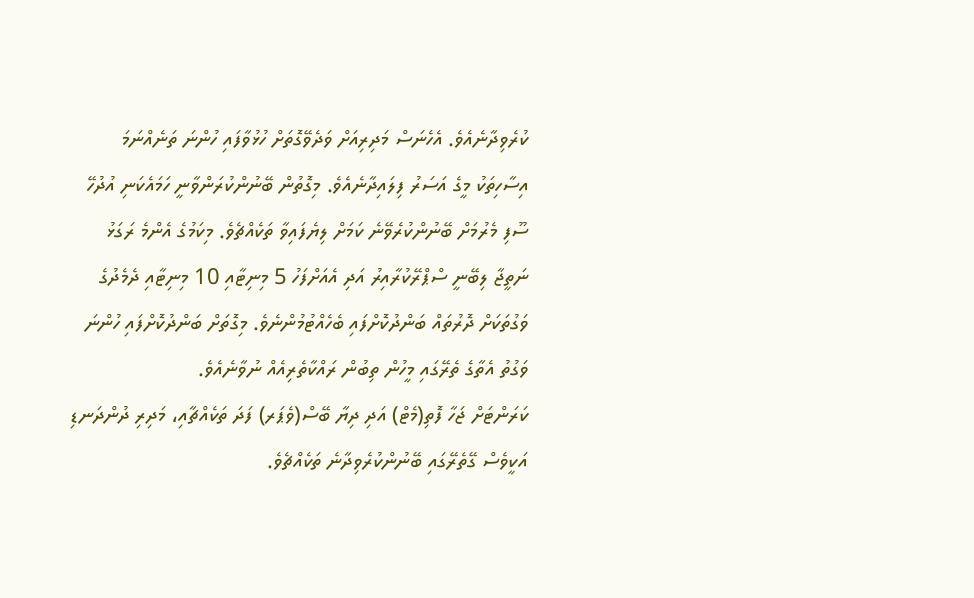ކުރެވިދާނެއެވެ. އެހެނަސް މަދިރިއަށް ވަދެވޭގޮތަށް ހުޅުވާފައި ހުންނަ ތަނެއްނަމަ އިސާހިތަކު މީގެ އަސަރު ފިލައިދާނެއެވެ. މިގޮތުން ބޭނުންކުރަންވާނީ ހަމައެކަނި އުދުހޭ ސޫފި މެރުމަށް ބޭނުންކުރެވޭނެ ކަމަށް ލިޔެފައިވާ ތަކެއްޗެވެ. މިކަމުގެ އެންމެ ރަގަޅު ނަތީޖާ ލިބޭނީ ސްޕްރޭކުރާއިރު އަދި އެއަށްފަހު 5 މިނިޓާއި 10 މިނިޓާއި ދެމެދުގެ ވަގުތަކަށް ދޮރުތައް ބަންދުކޮށްފައި ބެހެއްޓުމުންނެވެ. މިގޮތަށް ބަންދުކޮށްފައި ހުންނަ ވަގުތު އެތާގެ ތެރޭގައި މީހުން ތިބުން ރައްކާތެރިއެއް ނުވާނެއެވެ.
ކަރަންޓަށް ޖަހާ ފޮތި(މެޓް) އަދި ދިޔާ ބޭސް(ވެޕަރ) ފަދަ ތަކެއްޗާއި، މަދިރި ދުންދަނޑި އަކީވެސް ގޭތެރޭގައި ބޭނުންކުރެވިދާނެ ތަކެއްޗެވެ.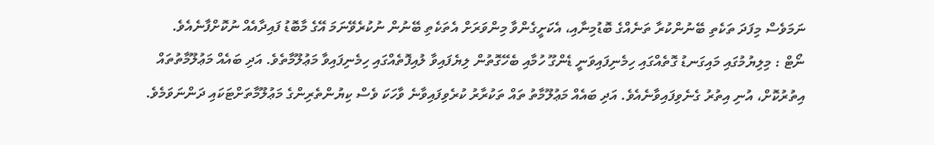ނަމަވެސް މިފަދަ ތަކެތި ބޭނުންކުރާ ތަނެއްގެ ބޮޑުމިނާއި، އެކަށީގެންވާ މިންވަރަށް އެތަކެތި ބޭނުން ނުކުރެވޭނަމަ އޭގެ މާބޮޑު ފައިދާއެއް ނުކޮށްފާނެއެވެ.
ނޯޓް : މިލިޔުމުގައި މައިގަނޑު ގޮތެއްގައި ހިމެނިފައިވަނީ ޑެންގޫ ހުމާއި ބެހޭގޮތުން ލިޔެފައިވާ ލުއިފޮތެއްގައި ހިމެނިފައިވާ މަޢުލޫމާތެވެ. އަދި ބައެއް މަޢުލޫމާތުތައް އިތުރުކޮށް، އުނި އިތުރު ގެނެވިފައިވާނެއެވެ. އަދި ބައެއް މަޢުލޫމާތު ތައް ތަކުރާރު ކުރެވިފައިވާނެ ވާހަކަ ވެސް ކިޔުންތެރިންގެ މަޢުލޫމާތަށްޓަކައި ދަންނަވަމެވެ.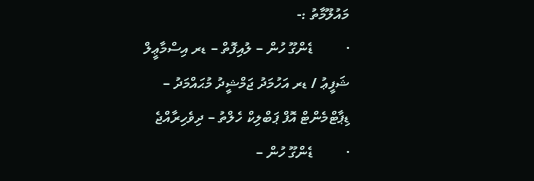މައުލޫމާތު :-
·         ޑެންގޫ ހުން – ލުއިފޮތް – ޑރ އިސްމާޢީލް ޝަފީޢު / ޑރ އަހުމަދު ޖަމްޝީދު މުޙައްމަދު – ޑިޕާޓްމެންޓް އޮފް ޕަބްލިކް ހެލްތު – ދިވެހިރާއްޖެ
·         ޑެންގޫ ހުން –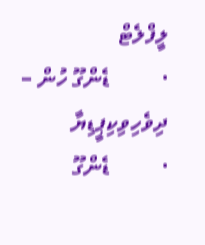ލީފްލެޓް
·         ޑެންގޫ ހުން – ދިވެހިވިކިޕީޑިޔާ
·         ޑެންގޫ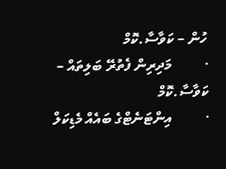ހުން – ކަވާސާ.ކޮމް
·         މަދިރިން ފެތުރޭ ބަލިތައް – ކަވާސާ.ކޮމް
·         އިންޓަނެޓްގެ ބައެއް މެޑިކަލް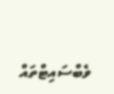ވެބްސައިޓްތައް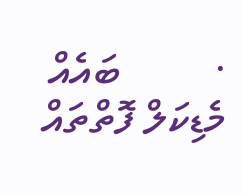·         ބައެއް މެޑިކަލް ފޮތްތައް